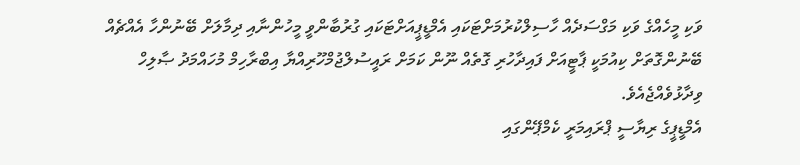ވަކި މީހެއްގެ ވަކި މަގްސަދެއް ހާސިލްކުރުމަށްޓަކައި އެމްޑީޕީއަށްޓަކައި ގުރުބާންވީ މީހުންނާއި ދިމާލަށް ބޭނުންހާ އެއްޗެއް ބޭނުންގޮތަށް ކިއުމަކީ ޕާޓީއަށް ފައިދާހުރި ގޮތެއް ނޫން ކަމަށް ރައީސުލްޖުމްހޫރިއްޔާ އިބްރާހިމް މުހައްމަދު ޞާލިހް ވިދާޅުވެއްޖެއެވެ.
އެމްޑީޕީގެ ރިޔާސީ ޕްރައިމަރީ ކެމްޕޭންގައި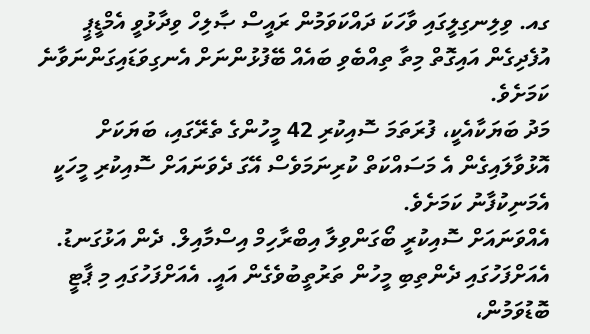ގއ. ވިލިނގިލީގައި ވާހަކަ ދައްކަވަމުން ރައީސް ޞާލިހް ވިދާޅުވީ އެމްޑީޕީ އުފެދިގެން އައިގޮތް މިތާ ތިއްބެވި ބައެއް ބޭފުޅުންނަށް އެނގިވަޑައިގަންނަވާނެ ކަމަށެވެ.
މަދު ބަޔަކާއެކީ، ފުރަތަމަ ސޮއިކުރި 42 މީހުންގެ ތެރޭގައި، ބަޔަކަށް އޮޅުވާލައިގެން އެ މަސައްކަތް ކުރިނަމަވެސް އޭގަ ދެވަނައަށް ސޮއިކުރި މީހަކީ އެމަނިކުފާނު ކަމަށެވެ.
އެއްވަނައަށް ސޮއިކުރީ ބޯގަންވިލާ އިބްރާހިމް އިސްމާއިލް. ދެން އަޅުގަނޑު. އެއަށްފަހުގައި ދެންތިބި މީހުން ތަރުތީބުވެގެން އައީ. އެއަށްފަހުގައި މި ޕާޓީ ބޮޑުވަމުން،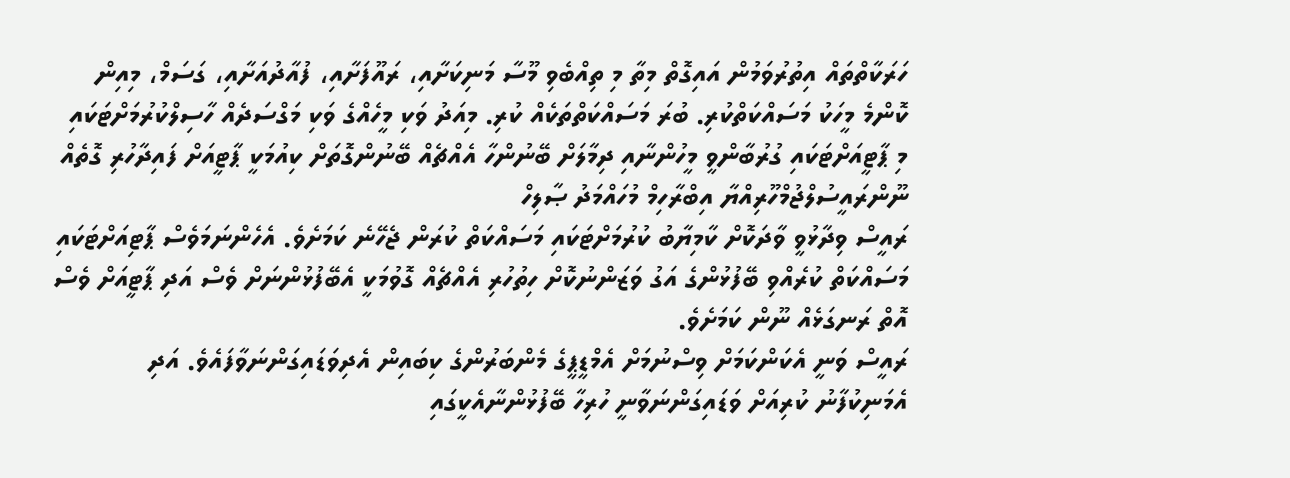ހަރަކާތްތައް އިތުރުވަމުން އައިގޮތް މިތާ މި ތިއްބެވި މޫސާ މަނިކަށާއި، ރައޫފަށާއި، ފުއާދުއަށާއި، ގަސަމް، މިއިން ކޮންމެ މީހަކު މަސައްކަތްކުރި. ބުރަ މަސައްކަތްތަކެއް ކުރި. މިއަދު ވަކި މީހެއްގެ ވަކި މަގްސަދެއް ހާސިލްކުރުމަށްޓަކައި މި ޕާޓީއަށްޓަކައި ގުރުބާންވީ މީހުންނާއި ދިމާލަށް ބޭނުންހާ އެއްޗެއް ބޭނުންގޮތަށް ކިއުމަކީ ޕާޓީއަށް ފައިދާހުރި ގޮތެއް ނޫންރައީސުލްޖުމްހޫރިއްޔާ އިބްރާހިމް މުހައްމަދު ޞާލިހް
ރައީސް ވިދާޅުވީ ވާދަކޮށް ކާމިޔާބު ކުރުމަށްޓަކައި މަސައްކަތް ކުރަން ޖެހޭނެ ކަމަށެވެ. އެހެންނަމަވެސް ޕާޓިއަށްޓަކައި މަސައްކަތް ކުރެއްވި ބޭފުޅުންގެ އަގު ވަޒަންނުކޮށް ހިތުހުރި އެއްޗެއް ގޮވުމަކީ އެބޭފުޅުންނަށް ވެސް އަދި ޕާޓީއަށް ވެސް އޮތް ރަނގަޅެއް ނޫން ކަމަށެވެ.
ރައީސް ވަނީ އެކަންކަމަށް ވިސްނުމަށް އެމްޑީޕީގެ މެންބަރުންގެ ކިބައިން އެދިވަޑައިގަންނަވާފައެވެ. އަދި އެމަނިކުފާނު ކުރިއަށް ވަޑައިގަންނަވާނީ ހުރިހާ ބޭފުޅުންނާއެކީގައި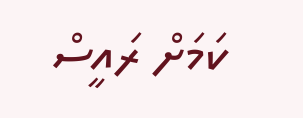ކަމަށް ރައީސް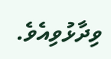ވިދާޅުވިއެވެ.